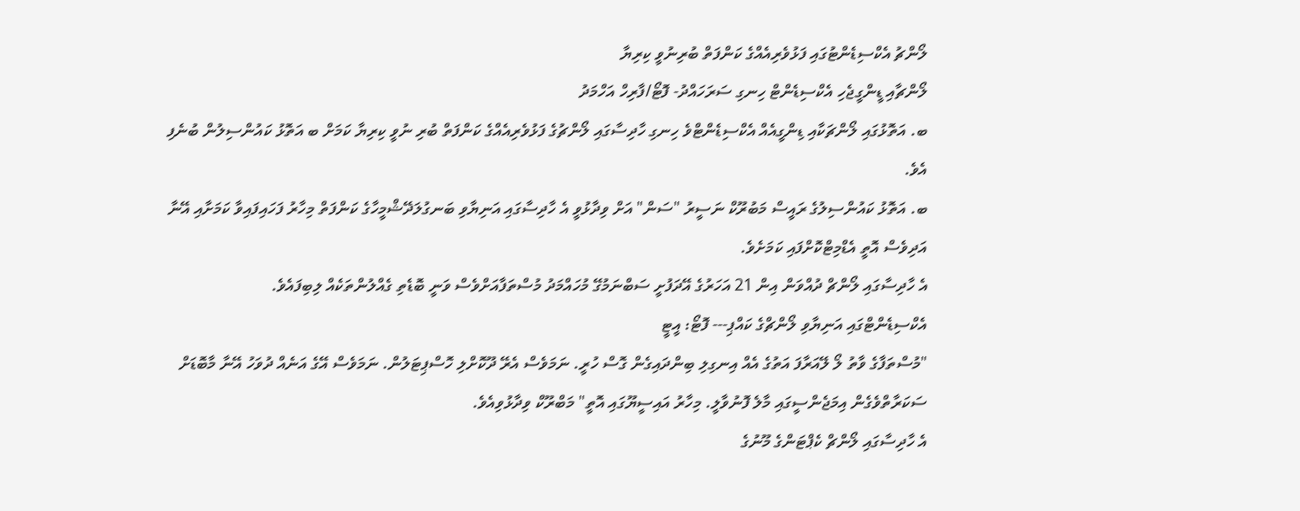ލޯންޗު އެކްސިޑެންޓުގައި ފަޅުވެރިއެއްގެ ކަންފަތް ބުރިނުވީ ކިރިޔާ
ލޯންޗާއި ޑީންގީޖެހި އެކްސިޑެންޓް ހިނގި ސަރަހައްދު- ފޮޓޯ/ފާރިހް އަހްމަދު
ބ. އަތޮޅުގައި ލޯންޗަކާއި ޑިންގީއެއް އެކްސިޑެންޓްވެ ހިނގި ހާދިސާގައި ލޯންޗުގެ ފަޅުވެރިއެއްގެ ކަންފަތް ބުރި ނުވީ ކިރިޔާ ކަމަށް ބ އަތޮޅު ކައުންސިލުން ބުނެފި އެވެ.
ބ. އަތޮޅު ކައުންސިލުގެ ރައީސް މަބުރޫކް ނަސީރު "ސަން" އަށް ވިދާޅުވީ އެ ހާދިސާގައި އަނިޔާވި ބަނގުލަދޭޝްމީހާގެ ކަންފަތް މިހާރު ފަހައިފައިވާ ކަމަށާއި އޭނާ އަދިވެސް އޮތީ އެޑްމިޓްކޮށްފައި ކަމަށެވެ.
އެ ހާދިސާގައި ލޯންޗް ދުއްވަން އިން 21 އަހަރުގެ އޭދަފުށީ ސަބްނަމުގޭ މުހައްމަދު މުސްތަފާއަށްވެސް ވަނީ ބޮޑެތި ގެއްލުންތަކެއް ލިބިފައެވެ.
އެކްސިޑެންޓްގައި އަނިޔާވި ލޯންޗްގެ ކައްޕި--- ފޮޓޯ: އީޓީ
"މުސްތަފާގެ ވާތު ލޯ ލޭއަރާފަ އަތުގެ އެއް އިނގިލި ބިންދައިގެން ގޮސް ހުރީ. ނަމަވެސް އެރޭ ދޫކޮށްލި ހޮސްޕިޓަލުން. ނަމަވެސް އޭގެ އަނެއް ދުވަހު އޭނާ މާބޮޑަށް ސަކަރާތްވެގެން އިމަޖެންސީގައި މާލެ ފޮނުވާލީ. މިހާރު އައިސީޔޫގައި އޮތީ" މަބްރޫކް ވިދާޅުވިއެވެ.
އެ ހާދިސާގައި ލޯންޗް ކެޕްޓަންގެ މޫނުގެ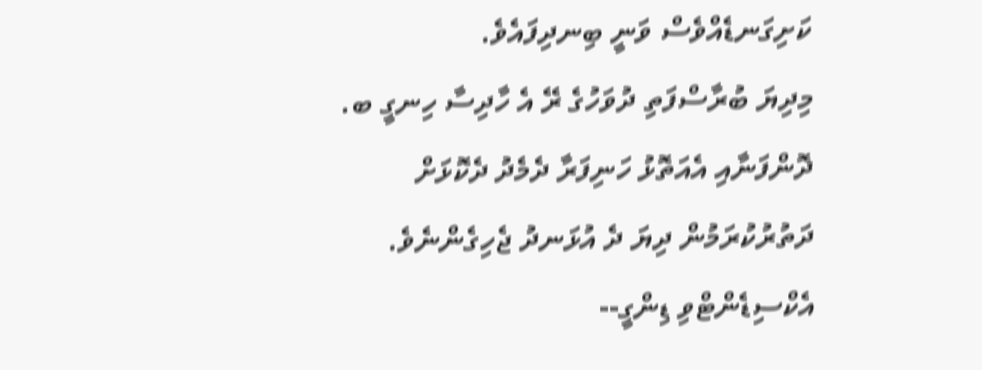ކަށިގަނޑެއްވެސް ވަނީ ބިނދިފައެވެ.
މިދިޔަ ބުރާސްފަތި ދުވަހުގެ ރޭ އެ ހާދިސާ ހިނގީ ބ. ދޮންފަނާއި އެއަތޮޅު ހަނިފަރާ ދެމެދު ދެކޮޅަށް ދަތުރުކުރަމުން ދިޔަ ދެ އުޅަނދު ޖެހިގެންނެވެ.
އެކްސިޑެންޓްވި ޑިންގީ--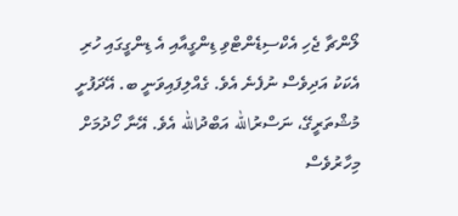ލޯންޗާ ޖެހި އެކްސިޑެންޓްވި ޑިންގީއާއި އެ ޑިންގީގައި ހުރި އެކަކު އަދިވެސް ނުފެނެ އެވެ. ގެއްލިފައިވަނީ ބ. އޭދަފުށީ މުޝްތަރީގޭ، ނަސްރުالله އަބްދުالله އެވެ. އޭނާ ހޯދުމަށް މިހާރުވެސް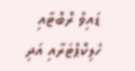ޑައިވް ރޮބޮޓާއި ހެލިކޮޕްޓަރާއި އަދި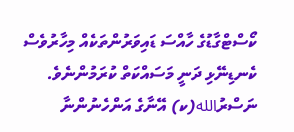ކޯސްޓްގާޑުގެ ހާއްސަ ޑައިވަރުންތަކެއް މިހާރުވެސް ކެނޑިނޭޅި ދަނީ މަސައްކަތް ކުރަމުންނެވެ.
ނަސްރުالله(ކ) އޭނާގެ އަންހެނުންނާ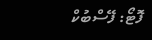ފޮޓޯ: ފޭސްބުކް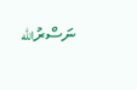ނަސްރުالله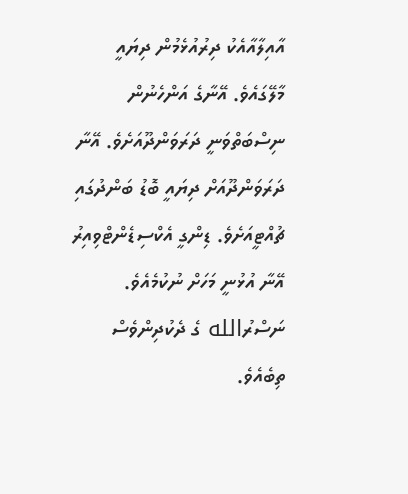އާއިލާއާއެކު ދިރުއުޅެމުން ދިޔައީ މާލޭގައެވެ. އޭނާގެ އަންހެނުން ނިސްބަތްވަނީ ދަރަވަންދޫއަށެވެ. އޭނާ ދަރަވަންދޫއަށް ދިޔައީ ބޮޑު ބަންދުގައި ޗުއްޓީއަށެވެ. ޑިންގީ އެކްސިޑެންޓްވިއިރު އޭނާ އުޅުނީ މަހަށް ނުކުމެއެވެ. ނަސްރުالله ގެ ދެކުދިންވެސް ތިބެއެވެ.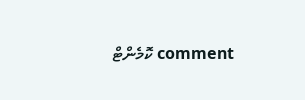comment ކޮމެންޓް